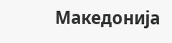Македонија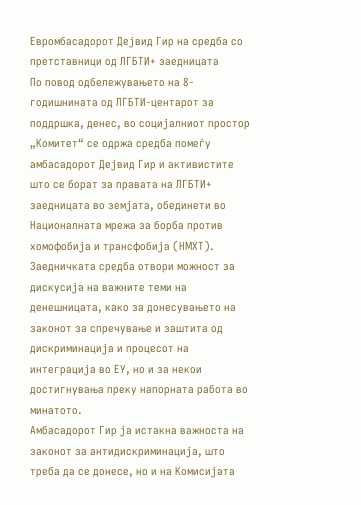Евромбасадорот Дејвид Гир на средба со претставници од ЛГБТИ+ заедницата
По повод одбележувањето на 8-годишнината од ЛГБТИ-центарот за поддршка, денес, во социјалниот простор „Комитет“ се одржа средба помеѓу амбасадорот Дејвид Гир и активистите што се борат за правата на ЛГБТИ+ заедницата во земјата, обединети во Националната мрежа за борба против хомофобија и трансфобија (НМХТ).
Заедничката средба отвори можност за дискусија на важните теми на денешницата, како за донесувањето на законот за спречување и заштита од дискриминација и процесот на интеграција во ЕУ, но и за некои достигнувања преку напорната работа во минатото.
Амбасадорот Гир ја истакна важноста на законот за антидискриминација, што треба да се донесе, но и на Комисијата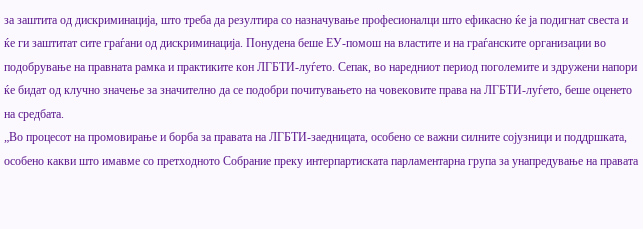за заштита од дискриминација, што треба да резултира со назначување професионалци што ефикасно ќе ја подигнат свеста и ќе ги заштитат сите граѓани од дискриминација. Понудена беше ЕУ-помош на властите и на граѓанските организации во подобрување на правната рамка и практиките кон ЛГБТИ-луѓето. Сепак, во наредниот период поголемите и здружени напори ќе бидат од клучно значење за значително да се подобри почитувањето на човековите права на ЛГБТИ-луѓето, беше оценето на средбата.
„Во процесот на промовирање и борба за правата на ЛГБТИ-заедницата, особено се важни силните сојузници и поддршката, особено какви што имавме со претходното Собрание преку интерпартиската парламентарна група за унапредување на правата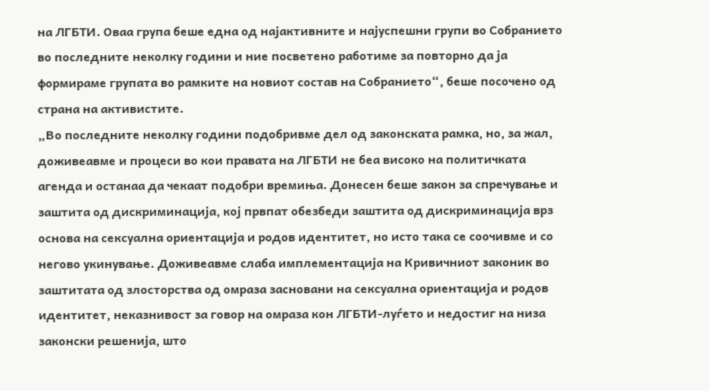на ЛГБТИ. Оваа група беше една од најактивните и најуспешни групи во Собранието во последните неколку години и ние посветено работиме за повторно да ја формираме групата во рамките на новиот состав на Собранието“, беше посочено од страна на активистите.
„Во последните неколку години подобривме дел од законската рамка, но, за жал, доживеавме и процеси во кои правата на ЛГБТИ не беа високо на политичката агенда и останаа да чекаат подобри времиња. Донесен беше закон за спречување и заштита од дискриминација, кој првпат обезбеди заштита од дискриминација врз основа на сексуална ориентација и родов идентитет, но исто така се соочивме и со негово укинување. Доживеавме слаба имплементација на Кривичниот законик во заштитата од злосторства од омраза засновани на сексуална ориентација и родов идентитет, неказнивост за говор на омраза кон ЛГБТИ-луѓето и недостиг на низа законски решенија, што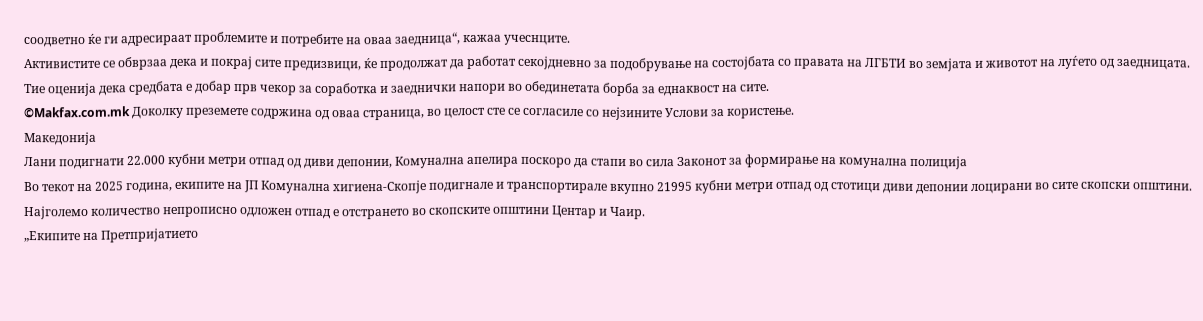соодветно ќе ги адресираат проблемите и потребите на оваа заедница“, кажаа учеснците.
Активистите се обврзаа дека и покрај сите предизвици, ќе продолжат да работат секојдневно за подобрување на состојбата со правата на ЛГБТИ во земјата и животот на луѓето од заедницата.
Тие оценија дека средбата е добар прв чекор за соработка и заеднички напори во обединетата борба за еднаквост на сите.
©Makfax.com.mk Доколку преземете содржина од оваа страница, во целост сте се согласиле со нејзините Услови за користење.
Македонија
Лани подигнати 22.000 кубни метри отпад од диви депонии, Комунална апелира поскоро да стапи во сила Законот за формирање на комунална полиција
Во текот на 2025 година, екипите на ЈП Комунална хигиена-Скопје подигнале и транспортирале вкупно 21995 кубни метри отпад од стотици диви депонии лоцирани во сите скопски општини. Најголемо количество непрописно одложен отпад е отстрането во скопските општини Центар и Чаир.
„Екипите на Претпријатието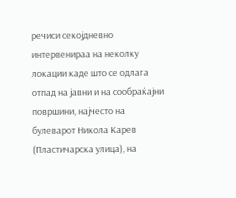речиси секојдневно интервенираа на неколку локации каде што се одлага отпад на јавни и на сообраќајни површини, најчесто на булеварот Никола Карев (Пластичарска улица), на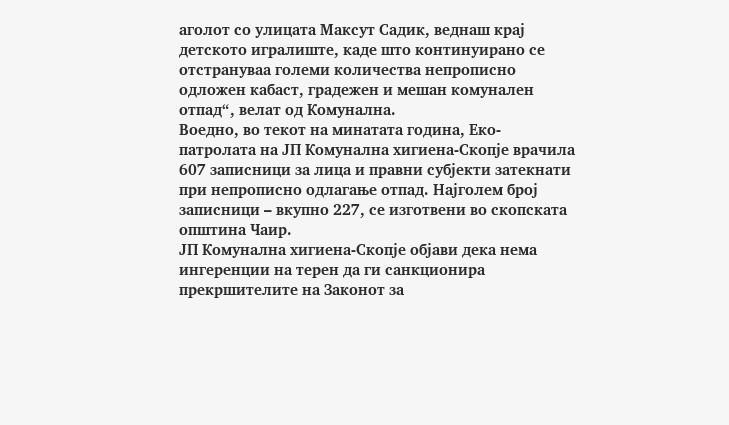аголот со улицата Максут Садик, веднаш крај детското игралиште, каде што континуирано се отстрануваа големи количества непрописно одложен кабаст, градежен и мешан комунален отпад“, велат од Комунална.
Воедно, во текот на минатата година, Еко-патролата на ЈП Комунална хигиена-Скопје врачила 607 записници за лица и правни субјекти затекнати при непрописно одлагање отпад. Најголем број записници – вкупно 227, се изготвени во скопската општина Чаир.
ЈП Комунална хигиена-Скопје објави дека нема ингеренции на терен да ги санкционира прекршителите на Законот за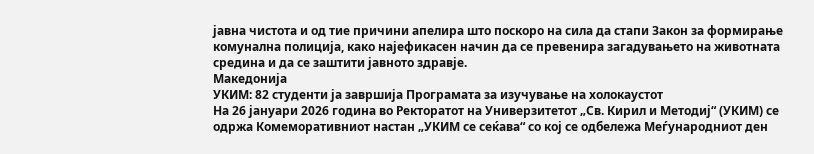јавна чистота и од тие причини апелира што поскоро на сила да стапи Закон за формирање комунална полиција, како најефикасен начин да се превенира загадувањето на животната средина и да се заштити јавното здравје.
Македонија
УКИМ: 82 студенти ја завршија Програмата за изучување на холокаустот
На 26 јануари 2026 година во Ректоратот на Универзитетот „Св. Кирил и Методиј“ (УКИМ) се одржа Комеморативниот настан „УКИМ се сеќава“ со кој се одбележа Меѓународниот ден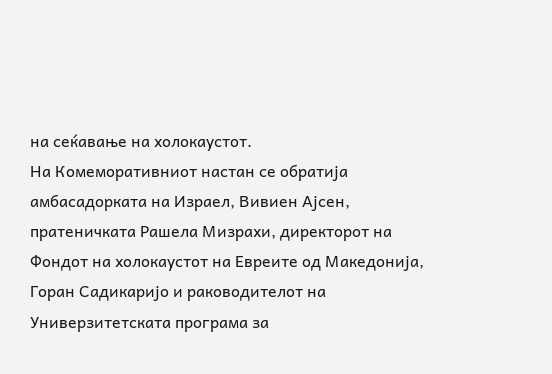на сеќавање на холокаустот.
На Комеморативниот настан се обратија амбасадорката на Израел, Вивиен Ајсен, пратеничката Рашела Мизрахи, директорот на Фондот на холокаустот на Евреите од Македонија, Горан Садикаријо и раководителот на Универзитетската програма за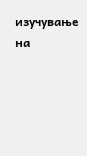изучување на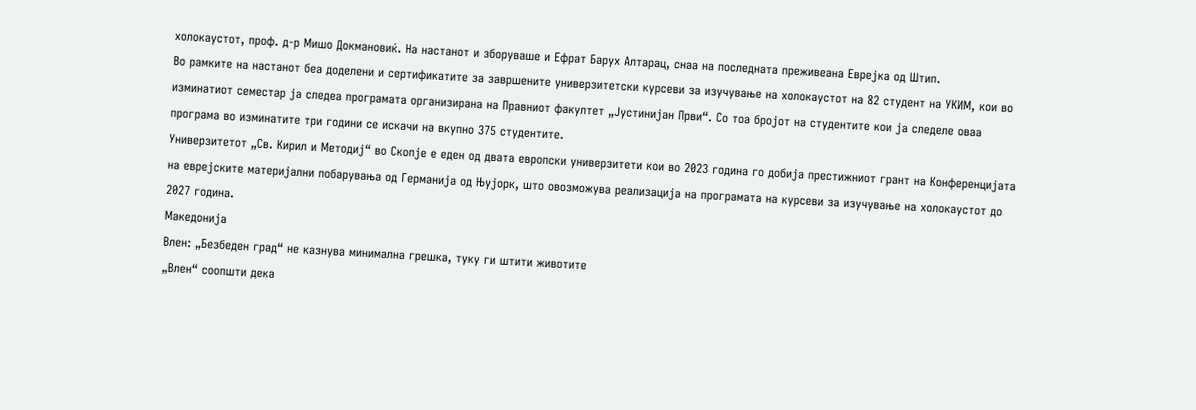холокаустот, проф. д-р Мишо Докмановиќ. На настанот и зборуваше и Ефрат Барух Алтарац, снаа на последната преживеана Еврејка од Штип.
Во рамките на настанот беа доделени и сертификатите за завршените универзитетски курсеви за изучување на холокаустот на 82 студент на УКИМ, кои во изминатиот семестар ја следеа програмата организирана на Правниот факултет „Јустинијан Први“. Со тоа бројот на студентите кои ја следеле оваа програма во изминатите три години се искачи на вкупно 375 студентите.
Универзитетот „Св. Кирил и Методиј“ во Скопје е еден од двата европски универзитети кои во 2023 година го добија престижниот грант на Конференцијата на еврејските материјални побарувања од Германија од Њујорк, што овозможува реализација на програмата на курсеви за изучување на холокаустот до 2027 година.
Македонија
Влен: „Безбеден град“ не казнува минимална грешка, туку ги штити животите
„Влен“ соопшти дека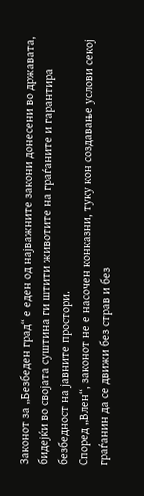Законот за „Безбеден град“ е еден од најважните закони донесени во државата, бидејќи во својата суштина ги штити животите на граѓаните и гарантира безбедност на јавните простори.
Според „Влен“, законот не е насочен конказни, туку кон создавање услови секој граѓанин да се движи без страв и без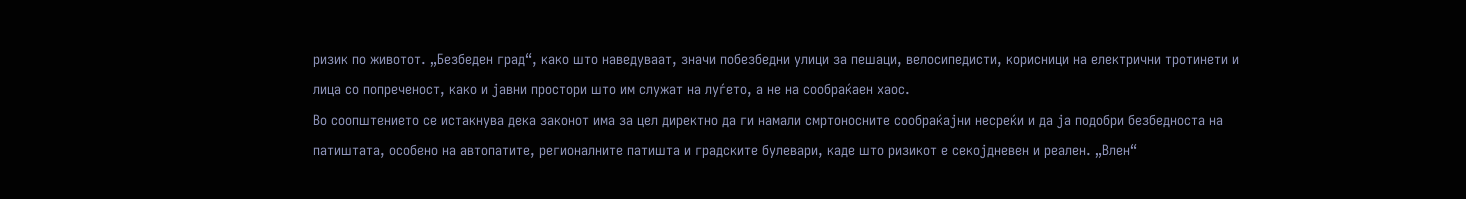ризик по животот. „Безбеден град“, како што наведуваат, значи побезбедни улици за пешаци, велосипедисти, корисници на електрични тротинети и лица со попреченост, како и јавни простори што им служат на луѓето, а не на сообраќаен хаос.
Во соопштението се истакнува дека законот има за цел директно да ги намали смртоносните сообраќајни несреќи и да ја подобри безбедноста на патиштата, особено на автопатите, регионалните патишта и градските булевари, каде што ризикот е секојдневен и реален. „Влен“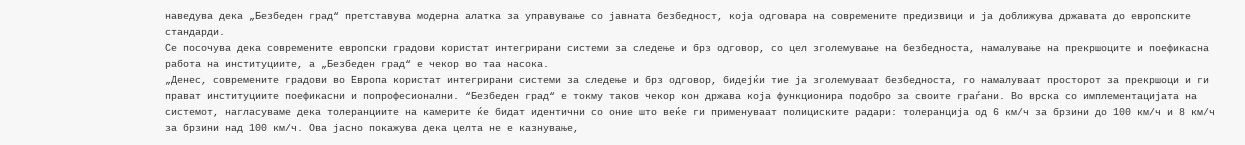наведува дека „Безбеден град“ претставува модерна алатка за управување со јавната безбедност, која одговара на современите предизвици и ја доближува државата до европските стандарди.
Се посочува дека современите европски градови користат интегрирани системи за следење и брз одговор, со цел зголемување на безбедноста, намалување на прекршоците и поефикасна работа на институциите, а „Безбеден град“ е чекор во таа насока.
„Денес, современите градови во Европа користат интегрирани системи за следење и брз одговор, бидејќи тие ја зголемуваат безбедноста, го намалуваат просторот за прекршоци и ги прават институциите поефикасни и попрофесионални. “Безбеден град“ е токму таков чекор кон држава која функционира подобро за своите граѓани. Во врска со имплементацијата на системот, нагласуваме дека толеранциите на камерите ќе бидат идентични со оние што веќе ги применуваат полициските радари: толеранција од 6 км/ч за брзини до 100 км/ч и 8 км/ч за брзини над 100 км/ч. Ова јасно покажува дека целта не е казнување,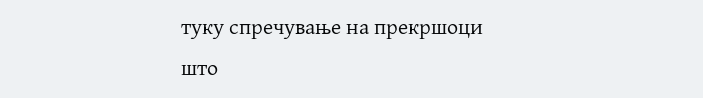туку спречување на прекршоци што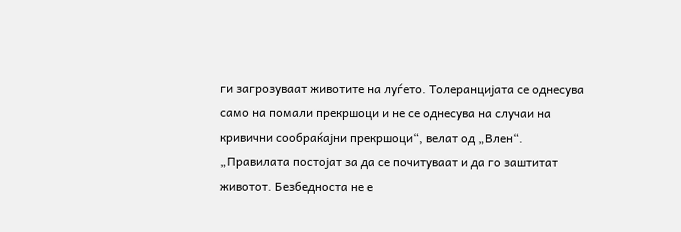ги загрозуваат животите на луѓето. Толеранцијата се однесува само на помали прекршоци и не се однесува на случаи на кривични сообраќајни прекршоци“, велат од „Влен“.
„Правилата постојат за да се почитуваат и да го заштитат животот. Безбедноста не е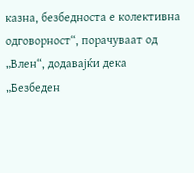казна, безбедноста е колективна одговорност“, порачуваат од „Влен“, додавајќи дека „Безбеден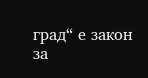град“ е закон за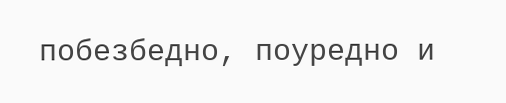побезбедно, поуредно и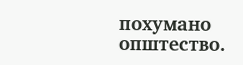похумано општество.